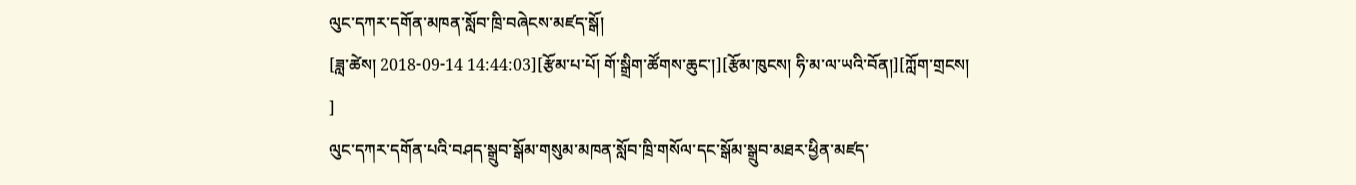ལུང་དཀར་དགོན་མཁན་སློབ་ཁྲི་བཞེངས་མཛད་སྒོ།
[ཟླ་ཚེས། 2018-09-14 14:44:03][རྩོམ་པ་པོ། གོ་སྒྲིག་ཚོགས་ཆུང་།][རྩོམ་ཁུངས། ཧི་མ་ལ་ཡའི་བོན།][ཀློག་གྲངས། ]
ལུང་དཀར་དགོན་པའི་བཤད་སྒྲུབ་སྒོམ་གསུམ་མཁན་སློབ་ཁྲི་གསོལ་དང་སྒོམ་སྒྲུབ་མཐར་ཕྱིན་མཛད་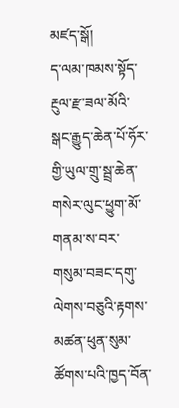མཛད་སྒོ།
ད་ལམ་ཁམས་སྟོད་རྔུལ་རྫ་ཟལ་མོའི་སྒང་རྒྱུད་ཆེན་པོ་ཧོར་གྱི་ཡུལ་གྲུ་སྦྲ་ཆེན་གསེར་ལུང་ཕྱུག་མོ་གནམ་ས་བར་གསུམ་བཟང་དགུ་ལེགས་བཅུའི་རྟགས་མཚན་ཕུན་སུམ་ཚོགས་པའི་ཁྱད་བོན་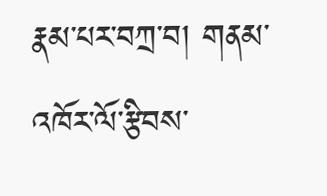རྣམ་པར་བཀྲ་བ། གནམ་འཁོར་ལོ་རྩིབས་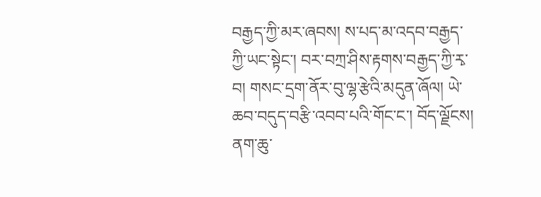བརྒྱད་ཀྱི་མར་ཞབས། ས་པད་མ་འདབ་བརྒྱད་ཀྱི་ཡང་སྟེང་། བར་བཀྲ་ཤིས་རྟགས་བརྒྱད་ཀྱི་རྭ་བ། གསང་དྲག་ནོར་བུ་ལྷ་རྩེའི་མདུན་ཞོལ། ཡེ་ཆབ་བདུད་བརྩི་འབབ་པའི་གོང་ང་། བོད་ལྗོངས། ནག་ཆུ་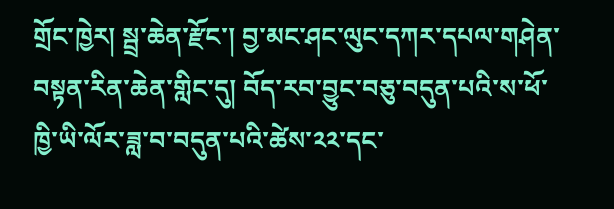གྲོང་ཁྱེར། སྦྲ་ཆེན་རྫོང་། བྱ་མང་ཤང་ལུང་དཀར་དཔལ་གཤེན་བསྟན་རིན་ཆེན་གླིང་དུ། བོད་རབ་བྱུང་བཅུ་བདུན་པའི་ས་ཕོ་ཁྱི་ཡི་ལོར་ཟླ་བ་བདུན་པའི་ཚེས་༢༢་དང་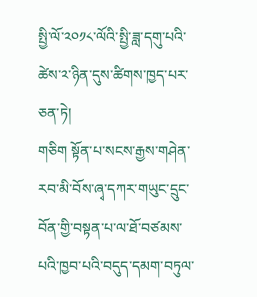སྤྱི་ལོ་༢༠༡༨་ལོའི་སྤྱི་ཟླ་དགུ་པའི་ཚེས་༢་ཉིན་དུས་ཚིགས་ཁྱད་པར་ཅན་ཏེ།
གཅིག སྟོན་པ་སངས་རྒྱས་གཤེན་རབ་མི་བོས་ཞྭ་དཀར་གཡུང་དྲུང་བོན་གྱི་བསྟན་པ་ལ་ཐོ་བཙམས་པའི་ཁྱབ་པའི་བདུད་དམག་བཏུལ་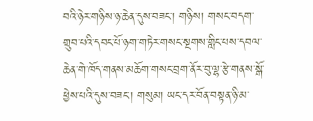བའི་ཉེར་གཉིས་ཉ་ཆེན་དུས་བཟང་། གཉིས། གསང་བདག་གྲུབ་པའི་དབང་པོ་ཉག་གཏེར་གསང་སྔགས་གླིང་པས་དབལ་ཆེན་གེ་ཁོད་གནས་མཆོག་གསང་བྲག་ནོར་བུ་ལྷ་རྩེ་གནས་སྒོ་ཕྱེས་པའི་དུས་བཟང་། གསུམ། ཡང་དར་བོན་བསྟན་ཉི་མ་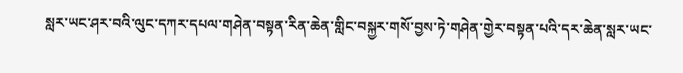སླར་ཡང་ཤར་བའི་ལུང་དཀར་དཔལ་གཤེན་བསྟན་རིན་ཆེན་གླིང་བསྐྱར་གསོ་བྱས་ཏེ་གཤེན་གྱེར་བསྟན་པའི་དར་ཆེན་སླར་ཡང་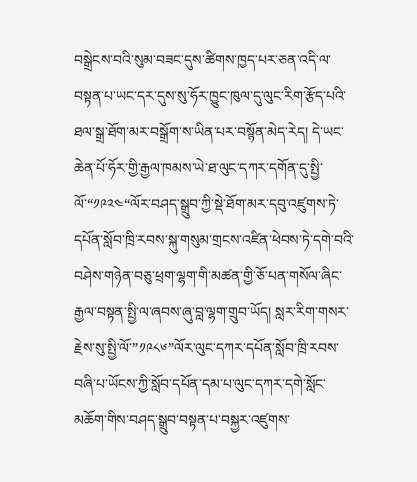བསྒྲེངས་བའི་སུམ་བཟང་དུས་ཚིགས་ཁྱད་པར་ཅན་འདི་ལ་བསྟན་པ་ཡང་དར་དུས་སུ་ཧོར་ཁྱུང་ཁུལ་དུ་ལུང་རིག་རྩོད་པའི་ཐལ་སྒྲ་ཐོག་མར་བསྒྲོག་ས་ཡིན་པར་བསྙོན་མེད་རེད། དེ་ཡང་ཆེན་པོ་ཧོར་གྱི་རྒྱལ་ཁམས་ཡེ་ཐ་ལུང་དཀར་དགོན་དུ་སྤྱི་ལོ་“༡༩༢༤“ལོར་བཤད་སྒྲུབ་ཀྱི་སྡེ་ཐོག་མར་དབུ་འཛུགས་ཏེ་དཔོན་སློབ་ཁྲི་རབས་སྐུ་གསུམ་གྲངས་འཛིན་ཕེབས་ཏེ་དགེ་བའི་བཤེས་གཉེན་བཅུ་ཕྲག་ལྷག་གི་མཚན་གྱི་ཅོ་པན་གསོལ་ཞིང་རྒྱལ་བསྟན་སྤྱི་ལ་ཞབས་ཞུ་བླ་ལྷག་གྲུབ་ཡོད། སླར་རིག་གསར་རྗེས་སུ་སྤྱི་ལོ་”༡༩༨༦”ལོར་ལུང་དཀར་དཔོན་སློབ་ཁྲི་རབས་བཞི་པ་ཡོངས་ཀྱི་སློབ་དཔོན་དམ་པ་ལུང་དཀར་དགེ་སློང་མཆོག་གིས་བཤད་སྒྲུབ་བསྟན་པ་བསྐྱར་འཛུགས་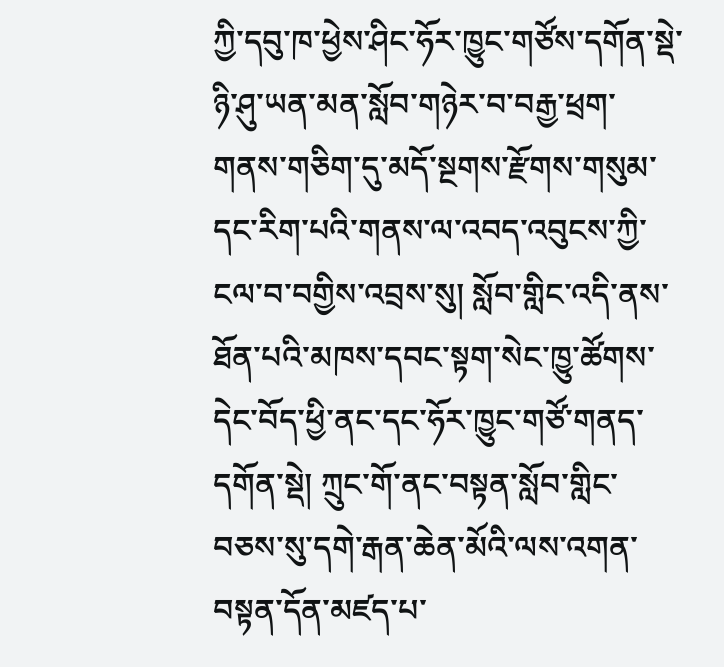ཀྱི་དབུ་ཁ་ཕྱེས་ཤིང་ཧོར་ཁྱུང་གཙོས་དགོན་སྡེ་ཉི་ཤུ་ཡན་མན་སློབ་གཉེར་བ་བརྒྱ་ཕྲག་གནས་གཅིག་དུ་མདོ་སྔགས་རྫོགས་གསུམ་དང་རིག་པའི་གནས་ལ་འབད་འབུངས་ཀྱི་ངལ་བ་བགྱིས་འབྲས་སུ། སློབ་གླིང་འདི་ནས་ཐོན་པའི་མཁས་དབང་སྟག་སེང་ཁྱུ་ཚོགས་དེང་བོད་ཕྱི་ནང་དང་ཧོར་ཁྱུང་གཙོ་གནད་དགོན་སྡེ། ཀྲུང་གོ་ནང་བསྟན་སློབ་གླིང་བཅས་སུ་དགེ་རྒན་ཆེན་མོའི་ལས་འགན་བསྟན་དོན་མཛད་པ་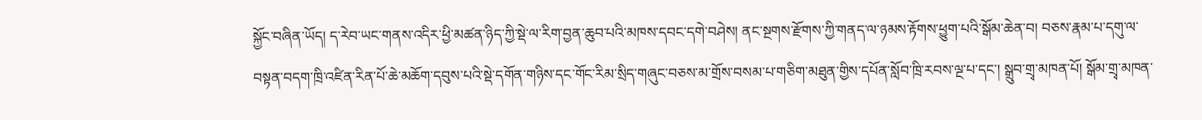སྐྱོང་བཞིན་ཡོད། ད་རེབ་ཡང་གནས་འདིར་ཕྱི་མཚན་ཉིད་ཀྱི་སྡེ་ལ་རིག་བྱན་ཆུབ་པའི་མཁས་དབང་དགེ་བཤེས། ནང་སྔགས་རྫོགས་ཀྱི་གནད་ལ་ཉམས་རྟོགས་ཕྱུག་པའི་སྒོམ་ཆེན་བ། བཅས་རྣམ་པ་དགུ་ལ་བསྟན་བདག་ཁྲི་འཛིན་རིན་པོ་ཆེ་མཆོག་དབུས་པའི་སྡེ་དགོན་གཉིས་དང་གོང་རིམ་སྲིད་གཞུང་བཅས་མ་གྲོས་བསམ་པ་གཅིག་མཐུན་གྱིས་དཔོན་སློབ་ཁྲི་རབས་ལྔ་པ་དང་། སྒྲུབ་གྲྭ་མཁན་པོ། སྒོམ་གྲྭ་མཁན་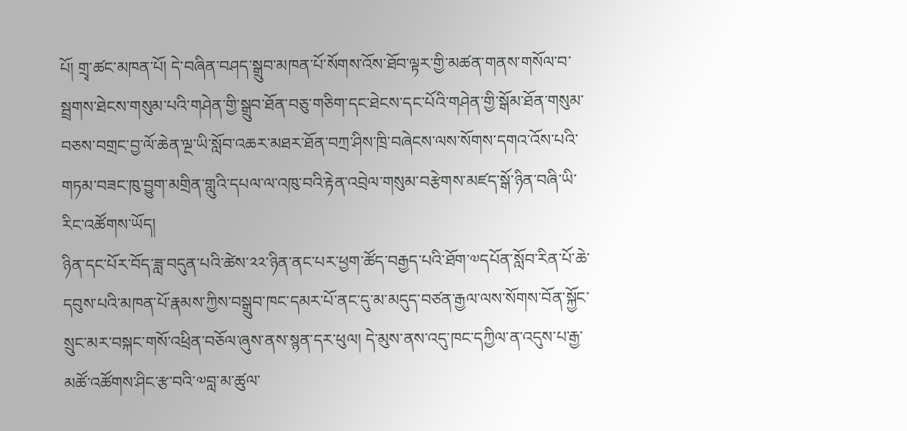པོ། གྲྭ་ཚང་མཁན་པོ། དེ་བཞིན་བཤད་སྒྲུབ་མཁན་པོ་སོགས་འོས་ཐོབ་ལྟར་གྱི་མཚན་གནས་གསོལ་བ་སྦྲགས་ཐེངས་གསུམ་པའི་གཤེན་གྱི་སྒྲུབ་ཐོན་བཅུ་གཅིག་དང་ཐེངས་དང་པོའི་གཤེན་གྱི་སྒོམ་ཐོན་གསུམ་བཅས་བགྲང་བྱ་ལོ་ཆེན་ལྔ་ཡི་སློབ་འཆར་མཐར་ཐོན་བཀྲ་ཤིས་ཁྲི་བཞེངས་ལས་སོགས་དགའ་འོས་པའི་གཏམ་བཟང་ཁུ་བྱུག་མགྲིན་གླུའི་དཔལ་ལ་འཁུ་བའི་རྟེན་འབྲེལ་གསུམ་བརྩེགས་མཛད་སྒོ་ཉིན་བཞི་ཡི་རིང་འཚོགས་ཡོད།
ཉིན་དང་པོར་བོད་ཟླ་བདུན་པའི་ཚེས་༢༢་ཉིན་ནང་པར་ཕྱག་ཚོད་བརྒྱད་པའི་ཐོག་༧དཔོན་སློབ་རིན་པོ་ཆེ་དབུས་པའི་མཁན་པོ་རྣམས་ཀྱིས་བསྒྲུབ་ཁང་དམར་པོ་ནང་དུ་མ་མདུད་བཙན་རྒྱལ་ལས་སོགས་བོན་སྐྱོང་སྲུང་མར་བསྐང་གསོ་འཕྲིན་བཅོལ་ཞུས་ནས་སྙན་དར་ཕུལ། དེ་མུས་ནས་འདུ་ཁང་དཀྱིལ་ན་འདུས་པ་རྒྱ་མཚོ་འཚོགས་ཤིང་རྩ་བའི་༧བླ་མ་ཚུལ་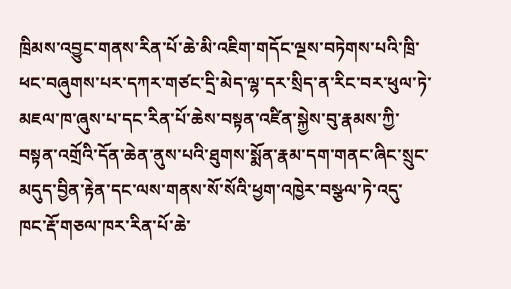ཁྲིམས་འབྱུང་གནས་རིན་པོ་ཆེ་མི་འཇིག་གདོང་ལྔས་བཏེགས་པའི་ཁྲི་ཕང་བཞུགས་པར་དཀར་གཙང་དྲི་མེད་ལྷ་དར་སྲིད་ན་རིང་བར་ཕུལ་ཏེ་མཇལ་ཁ་ཞུས་པ་དང་རིན་པོ་ཆེས་བསྟན་འཛིན་སྐྱེས་བུ་རྣམས་ཀྱི་བསྟན་འགྲོའི་དོན་ཆེན་ནུས་པའི་ཐུགས་སྨོན་རྣམ་དག་གནང་ཞིང་སྲུང་མདུད་བྱིན་རྟེན་དང་ལས་གནས་སོ་སོའི་ཕྱག་འཁྱེར་བསྩལ་ཏེ་འདུ་ཁང་རྡོ་གཅལ་ཁར་རིན་པོ་ཆེ་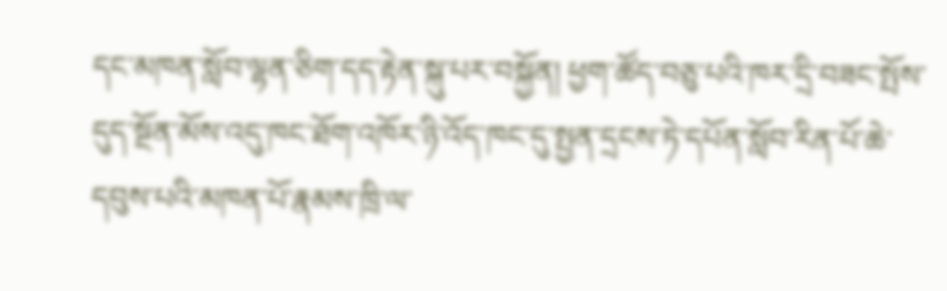དང་མཁན་སློབ་ལྷན་ཅིག་དད་རྟེན་སྐུ་པར་བསྐྱོན། ཕྱག་ཚོད་བཅུ་པའི་ཁར་དྲི་བཟང་སྤོས་དུད་སྔོན་མོས་འདུ་ཁང་ཐོག་འཁོར་ཉི་འོད་ཁང་དུ་སྤྱན་དྲངས་ཏེ་དཔོན་སློབ་རིན་པོ་ཆེ་དབུས་པའི་མཁན་པོ་རྣམས་ཁྲི་ལ་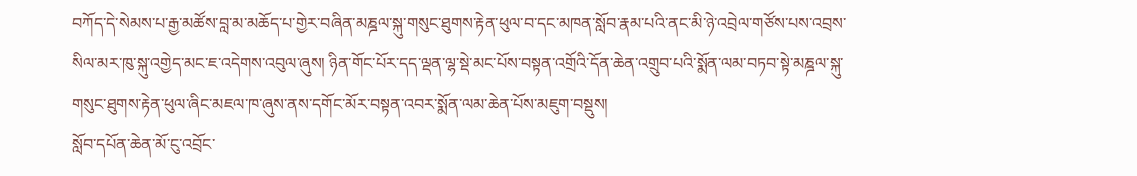བཀོད་དེ་སེམས་པ་རྒྱ་མཚོས་བླ་མ་མཆོད་པ་གྱེར་བཞིན་མཎྜལ་སྐུ་གསུང་ཐུགས་རྟེན་ཕུལ་བ་དང་མཁན་སློབ་རྣམ་པའི་ནང་མི་ཉེ་འབྲེལ་གཙོས་པས་འབྲས་སིལ་མར་ཁུ་སྐུ་འགྱེད་མང་ཇ་འདེགས་འབུལ་ཞུས། ཉིན་གོང་པོར་དད་ལྡན་ལྷ་སྡེ་མང་པོས་བསྟན་འགྲོའི་དོན་ཆེན་འགྲུབ་པའི་སྨོན་ལམ་བཏབ་སྟེ་མཎྜལ་སྐུ་གསུང་ཐུགས་རྟེན་ཕུལ་ཞིང་མཇལ་ཁ་ཞུས་ནས་དགོང་མོར་བསྟན་འབར་སྨོན་ལམ་ཆེན་པོས་མཇུག་བསྡུས།
སློབ་དཔོན་ཆེན་མོ་ངུ་འབྲོང་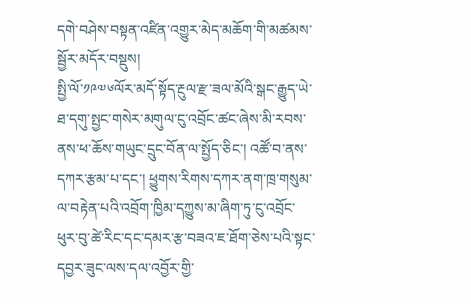དགེ་བཤེས་བསྟན་འཛིན་འགྱུར་མེད་མཆོག་གི་མཚམས་སྦྱོར་མདོར་བསྡུས།
སྤྱི་ལོ་༡༩༧༦ལོར་མདོ་སྟོད་རྔུལ་རྫ་ཟལ་མོའི་སྒང་རྒྱུད་ཡེ་ཐ་དགུ་སྤྱང་གསེར་མགུལ་ངུ་འབྲོང་ཚང་ཞེས་མི་རབས་ནས་ཕ་ཆོས་གཡུང་དྲུང་བོན་ལ་སྤྱོད་ཅིང་། འཚོ་བ་ནས་དཀར་རྩམ་པ་དང་། ཕྱུགས་རིགས་དཀར་ནག་ཁྲ་གསུམ་ལ་བརྟེན་པའི་འབྲོག་ཁྱིམ་དཀྱུས་མ་ཞིག་ཏུ་ངུ་འབྲོང་ཕུར་བུ་ཚེ་རིང་དང་དམར་རྩ་བཟའ་ཇ་ཐོག་ཅེས་པའི་སྟང་དབྱར་ཟུང་ལས་དལ་འབྱོར་གྱི་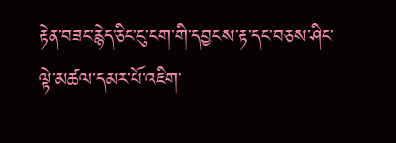རྟེན་བཟང་རྙེད་ཅིང་ངུ་ངག་གི་དབྱངས་རྟ་དང་བཅས་ཤིང་ལྟེ་མཚལ་དམར་པོ་འཇིག་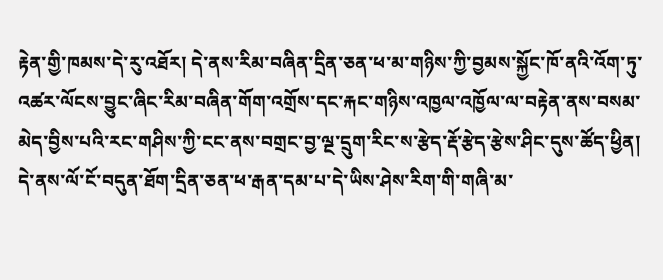རྟེན་གྱི་ཁམས་དེ་རུ་འཐོར། དེ་ནས་རིམ་བཞིན་དྲིན་ཅན་ཕ་མ་གཉིས་ཀྱི་བྱམས་སྐྱོང་ཁོ་ནའི་འོག་ཏུ་འཚར་ལོངས་བྱུང་ཞིང་རིམ་བཞིན་གོག་འགྲོས་དང་རྐང་གཉིས་འཁྱལ་འཁྱོལ་ལ་བརྟེན་ནས་བསམ་མེད་བྱིས་པའི་རང་གཤིས་ཀྱི་ངང་ནས་བགྲང་བྱ་ལྔ་དྲུག་རིང་ས་རྩེད་རྡོ་རྩེད་རྩེས་ཤིང་དུས་ཚོད་ཕྱིན། དེ་ནས་ལོ་ངོ་བདུན་ཐོག་དྲིན་ཅན་ཕ་རྒན་དམ་པ་དེ་ཡིས་ཤེས་རིག་གི་གཞི་མ་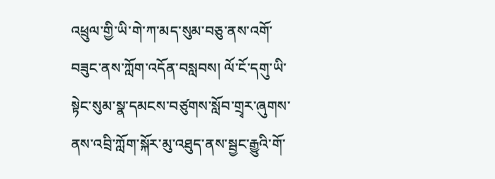འཕྲུལ་གྱི་ཡི་གེ་ཀ་མད་སུམ་བཅུ་ནས་འགོ་བཟུང་ནས་ཀློག་འདོན་བསླབས། ལོ་ངོ་དགུ་ཡི་སྟེང་སུམ་སྣ་དམངས་བཙུགས་སློབ་གྲྭར་ཞུགས་ནས་འབྲི་ཀློག་སྐོར་མུ་འཐུད་ནས་སྦྱང་རྒྱུའི་གོ་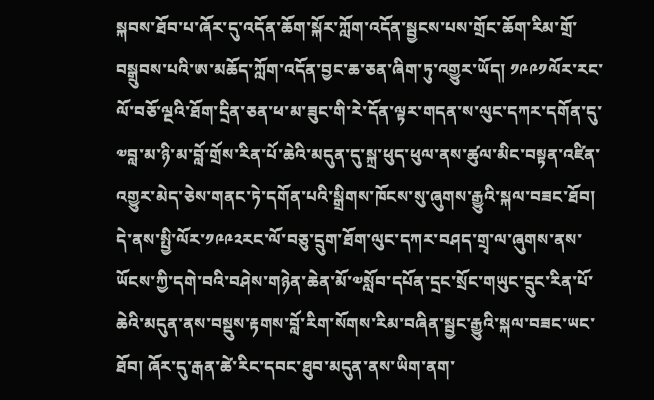སྐབས་ཐོབ་པ་ཞོར་དུ་འདོན་ཆོག་སྐོར་ཀློག་འདོན་སྦྱངས་པས་གྲོང་ཆོག་རིམ་གྲོ་བསྒྲུབས་པའི་ཨ་མཆོད་ཀློག་འདོན་བྱང་ཆ་ཅན་ཞིག་ཏུ་འགྱུར་ཡོད། ༡༩༩༡ལོར་རང་ལོ་བཅོ་ལྔའི་ཐོག་དྲིན་ཅན་ཕ་མ་ཟུང་གི་རེ་དོན་ལྟར་གདན་ས་ལུང་དཀར་དགོན་དུ་༧བླ་མ་ཉི་མ་བློ་གྲོས་རིན་པོ་ཆེའི་མདུན་དུ་སྐྲ་ཕུད་ཕུལ་ནས་ཚུལ་མིང་བསྟན་འཛིན་འགྱུར་མེད་ཅེས་གནང་ཏེ་དགོན་པའི་སྒྲིགས་ཁོངས་སུ་ཞུགས་རྒྱུའི་སྐལ་བཟང་ཐོབ། དེ་ནས་སྤྱི་ལོར་༡༩༩༢རང་ལོ་བཅུ་དྲུག་ཐོག་ལུང་དཀར་བཤད་གྲྭ་ལ་ཞུགས་ནས་ཡོངས་ཀྱི་དགེ་བའི་བཤེས་གཉེན་ཆེན་མོ་༧སློབ་དཔོན་དྲང་སྲོང་གཡུང་དྲུང་རིན་པོ་ཆེའི་མདུན་ནས་བསྡུས་རྟགས་བློ་རིག་སོགས་རིམ་བཞིན་སྦྱང་རྒྱུའི་སྐལ་བཟང་ཡང་ཐོབ། ཞོར་དུ་རྒན་ཚེ་རིང་དབང་ཐུབ་མདུན་ནས་ཡིག་ནག་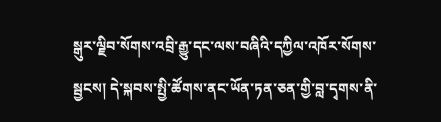སྒུར་ལྗིབ་སོགས་འབྲི་རྒྱུ་དང་ལས་བཞིའི་དཀྱིལ་འཁོར་སོགས་སྦྱངས། དེ་སྐབས་སྤྱི་ཚོགས་ནང་ཡོན་ཏན་ཅན་གྱི་བླ་དྭགས་ནི་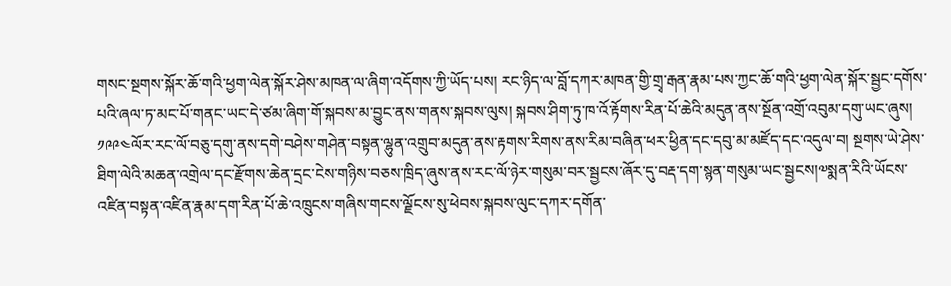གསང་སྔགས་སྐོར་ཆོ་གའི་ཕྱག་ལེན་སྐོར་ཤེས་མཁན་ལ་ཞིག་འདོགས་ཀྱི་ཡོད་པས། རང་ཉིད་ལ་བློ་དཀར་མཁན་གྱི་གྲྭ་རྒན་རྣམ་པས་ཀྱང་ཆོ་གའི་ཕྱག་ལེན་སྐོར་སྦྱང་དགོས་པའི་ཞལ་ཏ་མང་པོ་གནང་ཡང་དེ་ཙམ་ཞིག་གོ་སྐབས་མ་བྱུང་ནས་གནས་སྐབས་ལུས། སྐབས་ཤིག་ཏུ་ཁ་འོ་རྟོགས་རིན་པོ་ཆེའི་མདུན་ནས་སྔོན་འགྲོ་འབུམ་དགུ་ཡང་ཞུས། ༡༩༩༤ལོར་རང་ལོ་བཅུ་དགུ་ནས་དགེ་བཤེས་གཤེན་བསྟན་ལྷུན་འགྲུབ་མདུན་ནས་རྟགས་རིགས་ནས་རིམ་བཞིན་ཕར་ཕྱིན་དང་དབུ་མ་མཛོད་དང་འདུལ་བ། སྔགས་ཡེ་ཤེས་ཐིག་ལེའི་མཆན་འགྲེལ་དང་རྫོགས་ཆེན་དྲང་ངེས་གཉིས་བཅས་ཁྲིད་ཞུས་ནས་རང་ལོ་ཉེར་གསུམ་བར་སྦྱངས་ཞོར་དུ་བརྡ་དག་སྙན་གསུམ་ཡང་སྦྱངས།༧སྨན་རིའི་ཡོངས་འཛིན་བསྟན་འཛིན་རྣམ་དག་རིན་པོ་ཆེ་འཁྲུངས་གཞིས་གངས་ལྗོངས་སུ་ཕེབས་སྐབས་ལུང་དཀར་དགོན་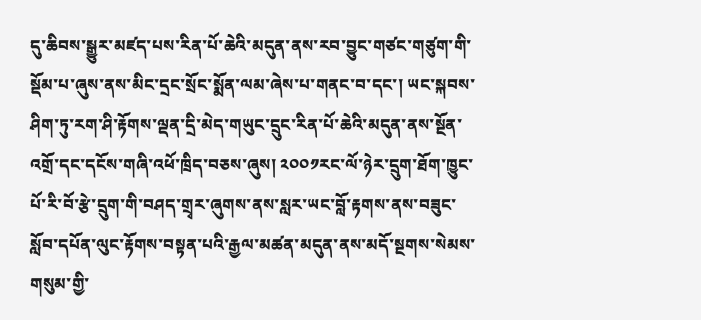དུ་ཆིབས་སྒྱུར་མཛད་པས་རིན་པོ་ཆེའི་མདུན་ནས་རབ་བྱུང་གཙང་གཙུག་གི་སྡོམ་པ་ཞུས་ནས་མིང་དྲང་སྲོང་སྨོན་ལམ་ཞེས་པ་གནང་བ་དང་། ཡང་སྐབས་ཤིག་ཏུ་རག་ཤི་རྟོགས་ལྡན་དྲི་མེད་གཡུང་དྲུང་རིན་པོ་ཆེའི་མདུན་ནས་སྔོན་འགྲོ་དང་དངོས་གཞི་འཕོ་ཁྲིད་བཅས་ཞུས། ༢༠༠༡རང་ལོ་ཉེར་དྲུག་ཐོག་ཁྱུང་པོ་རི་བོ་རྩེ་དྲུག་གི་བཤད་གྲྭར་ཞུགས་ནས་སླར་ཡང་བློ་རྟགས་ནས་བཟུང་སློབ་དཔོན་ལུང་རྟོགས་བསྟན་པའི་རྒྱལ་མཚན་མདུན་ནས་མདོ་སྔགས་སེམས་གསུམ་གྱི་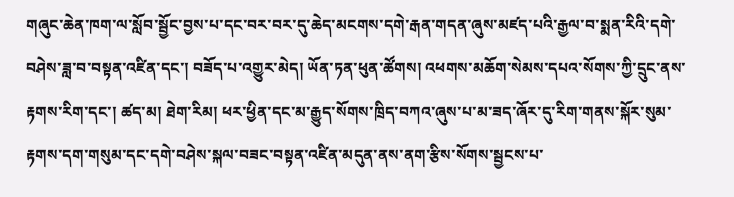གཞུང་ཆེན་ཁག་ལ་སློབ་སྦྱོང་བྱས་པ་དང་བར་བར་དུ་ཆེད་མངགས་དགེ་རྒན་གདན་ཞུས་མཛད་པའི་རྒྱལ་བ་སྨན་རིའི་དགེ་བཤེས་ཟླ་བ་བསྟན་འཛིན་དང་། བཟོད་པ་འགྱུར་མེད། ཡོན་ཏན་ཕུན་ཚོགས། འཕགས་མཆོག་སེམས་དཔའ་སོགས་ཀྱི་དྲུང་ནས་རྟགས་རིག་དང་། ཚད་མ། ཐེག་རིམ། ཕར་ཕྱིན་དང་མ་རྒྱུད་སོགས་ཁྲིད་བཀའ་ཞུས་པ་མ་ཟད་ཞོར་དུ་རིག་གནས་སྐོར་སུམ་རྟགས་དག་གསུམ་དང་དགེ་བཤེས་སྐལ་བཟང་བསྟན་འཛིན་མདུན་ནས་ནག་རྩིས་སོགས་སྦྱངས་པ་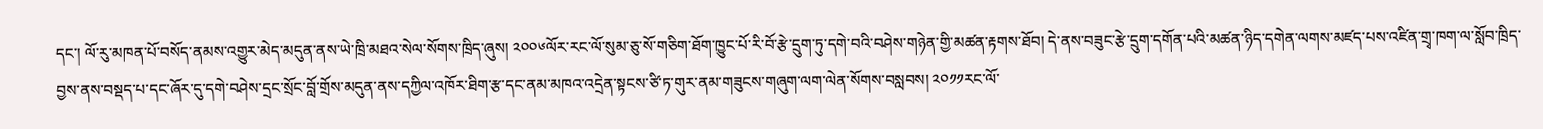དང་། ལོ་རུ་མཁན་པོ་བསོད་ནམས་འགྱུར་མེད་མདུན་ནས་ཡེ་ཁྲི་མཐའ་སེལ་སོགས་ཁྲིད་ཞུས། ༢༠༠༦ལོར་རང་ལོ་སུམ་ཅུ་སོ་གཅིག་ཐོག་ཁྱུང་པོ་རི་བོ་རྩེ་དྲུག་ཏུ་དགེ་བའི་བཤེས་གཉེན་གྱི་མཚན་རྟགས་ཐོབ། དེ་ནས་བཟུང་རྩེ་དྲུག་དགོན་པའི་མཚན་ཉིད་དགེན་ལགས་མཛད་པས་འཛིན་གྲྭ་ཁག་ལ་སློབ་ཁྲིད་བྱས་ནས་བསྡད་པ་དང་ཞོར་དུ་དགེ་བཤེས་དྲང་སྲོང་བློ་གྲོས་མདུན་ནས་དཀྱིལ་འཁོར་ཐིག་རྩ་དང་ནམ་མཁའ་འདྲེན་སྟངས་ཙི་ཏ་གུར་ནམ་གཟུངས་གཞུག་ལག་ལེན་སོགས་བསླབས། ༢༠༡༡རང་ལོ་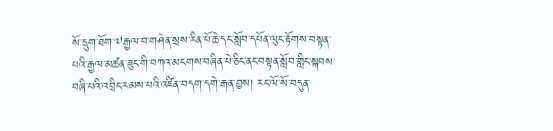སོ་དྲུག་ཐོག་༧རྒྱལ་བ་གཤེན་སྲས་རིན་པོ་ཆེ་དང་སློབ་དཔོན་ལུང་རྟོགས་བསྟན་པའི་རྒྱལ་མཚན་ཟུང་གི་བཀའ་མངགས་བཞིན་པེ་ཅིང་ནང་བསྟན་སློབ་གླིང་སྐབས་བཞི་པའི་འབྲིང་རམས་པའི་འཛིན་བདག་དགེ་རྒན་བྱས། རང་ལོ་སོ་བདུན་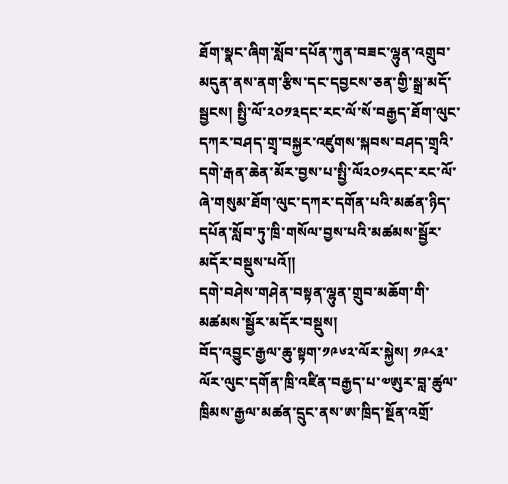ཐོག་སྣང་ཞིག་སློབ་དཔོན་ཀུན་བཟང་ལྷུན་འགྲུབ་མདུན་ནས་ནག་རྩིས་དང་དབྱངས་ཅན་གྱི་སྒྲ་མདོ་སྦྱངས། སྤྱི་ལོ་༢༠༡༣དང་རང་ལོ་སོ་བརྒྱད་ཐོག་ལུང་དཀར་བཤད་གྲྭ་བསྐྱར་འཛུགས་སྐབས་བཤད་གྲྭའི་དགེ་རྒན་ཆེན་མོར་བྱས་པ་སྤྱི་ལོ༢༠༡༨དང་རང་ལོ་ཞེ་གསུམ་ཐོག་ལུང་དཀར་དགོན་པའི་མཚན་ཉིད་དཔོན་སློབ་ཏུ་ཁྲི་གསོལ་བྱས་པའི་མཚམས་སྦྱོར་མདོར་བསྡུས་པའོ།།
དགེ་བཤེས་གཤེན་བསྟན་ལྷུན་གྲུབ་མཆོག་གི་མཚམས་སྦྱོར་མདོར་བསྡུས།
བོད་འབྱུང་རྒྱལ་ཆུ་སྟག་༡༩༦༢་ལོར་སྐྱེས། ༡༩༨༣་ལོར་ལུང་དགོན་ཁྲི་འཛིན་བརྒྱད་པ་༧ཨུར་བླ་ཚུལ་ཁྲིམས་རྒྱལ་མཚན་དྲུང་ནས་ཨ་ཁྲིད་སྔོན་འགྲོ་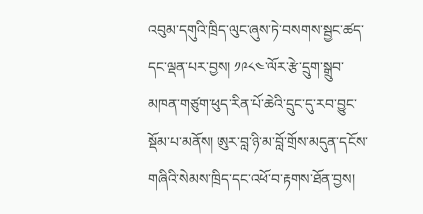འབུམ་དགུའི་ཁྲིད་ལུང་ཞུས་ཏེ་བསགས་སྦྱང་ཚད་དང་ལྡན་པར་བྱས། ༡༩༨༤་ལོར་རྩེ་དྲུག་སྒྲུབ་མཁན་གཙུག་ཕུད་རིན་པོ་ཆེའི་དྲུང་དུ་རབ་བྱུང་སྡོམ་པ་མནོས། ཨུར་བླ་ཉི་མ་བློ་གྲོས་མདུན་དངོས་གཞིའི་སེམས་ཁྲིད་དང་འཕོ་བ་རྟགས་ཐོན་བྱས།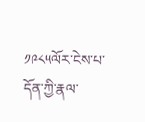༡༩༨༥ལོར་ངེས་པ་དོན་ཀྱི་རྣལ་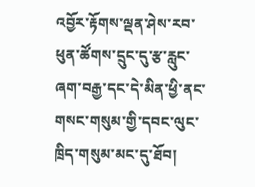འབྱོར་རྟོགས་ལྡན་ཤེས་རབ་ཕུན་ཚོགས་དྲུང་དུ་རྩ་རླུང་ཞག་བརྒྱ་དང་དེ་མིན་ཕྱི་ནང་གསང་གསུམ་གྱི་དབང་ལུང་ཁྲིད་གསུམ་མང་དུ་ཐོབ།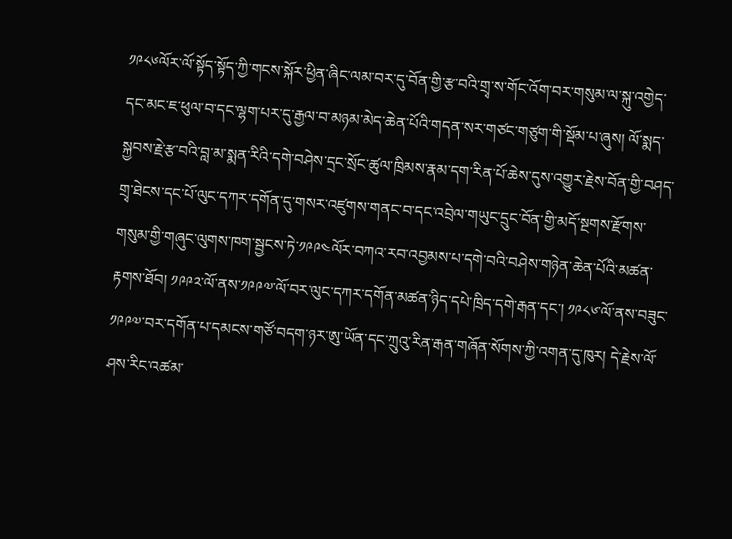༡༩༨༦ལོར་ལོ་སྟོད་སྟོད་ཀྱི་གངས་སྐོར་ཕྱིན་ཞིང་ལམ་བར་དུ་བོན་གྱི་རྩ་བའི་གྲྭ་ས་གོང་འོག་བར་གསུམ་ལ་སྐུ་འགྱེད་དང་མང་ཇ་ཕུལ་བ་དང་ལྷག་པར་དུ་རྒྱལ་བ་མཉམ་མེད་ཆེན་པོའི་གདན་སར་གཙང་གཙུག་གི་སྡོམ་པ་ཞུས། ལོ་སྨད་སྐྱབས་རྗེ་རྩ་བའི་བླ་མ་སྨན་རིའི་དགེ་བཤེས་དྲང་སྲོང་ཚུལ་ཁྲིམས་རྣམ་དག་རིན་པོ་ཆེས་དུས་འགྱུར་རྗེས་བོན་གྱི་བཤད་གྲྭ་ཐེངས་དང་པོ་ལུང་དཀར་དགོན་དུ་གསར་འཛུགས་གནང་བ་དང་འབྲེལ་གཡུང་དྲུང་བོན་གྱི་མདོ་སྔགས་རྫོགས་གསུམ་གྱི་གཞུང་ལུགས་ཁག་སྦྱངས་ཏེ་༡༩༩༤ལོར་བཀའ་རབ་འབྱམས་པ་དགེ་བའི་བཤེས་གཉེན་ཆེན་པོའི་མཚན་རྟགས་ཐོབ། ༡༩༩༢་ལོ་ནས་༡༩༩༧་ལོ་བར་ལུང་དཀར་དགོན་མཚན་ཉིད་དཔེ་ཁྲིད་དགེ་རྒན་དང་། ༡༩༨༦་ལོ་ནས་བཟུང་༡༩༩༧་བར་དགོན་པ་དམངས་གཙོ་བདག་ཉར་ཨུ་ཡོན་དང་ཀྲུའུ་རིན་རྒན་གཞོན་སོགས་ཀྱི་འགན་དུ་ཁུར། དེ་རྗེས་ལོ་ཤས་རིང་འཚམ་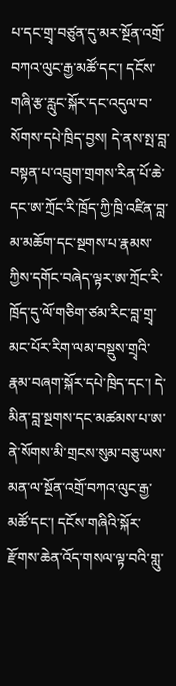པ་དང་གྲྭ་བཙུན་དུ་མར་སྔོན་འགྲོ་བཀའ་ལུང་རྒྱ་མཚོ་དང་། དངོས་གཞི་རྩ་རླུང་སྐོར་དང་འདུལ་བ་སོགས་དཔེ་ཁྲིད་བྱས། དེ་ནས་སྤ་བླ་བསྟན་པ་འབྲུག་གྲགས་རིན་པོ་ཆེ་དང་ཨ་ཀྲོང་རི་ཁྲོད་ཀྱི་ཁྲི་འཛིན་བླ་མ་མཆོག་དང་སྔགས་པ་རྣམས་ཀྱིས་དགོང་བཞེད་ལྟར་ཨ་ཀྲོང་རི་ཁྲོད་དུ་ལོ་གཅིག་ཙམ་རིང་བླ་གྲྭ་མང་པོར་རིག་ལམ་བསྡུས་གྲྭའི་རྣམ་བཞག་སྐོར་དཔེ་ཁྲིད་དང་། དེ་མིན་བླ་སྔགས་དང་མཚམས་པ་ཨ་ནེ་སོགས་མི་གྲངས་སུམ་བཅུ་ཡས་མན་ལ་སྔོན་འགྲོ་བཀའ་ལུང་རྒྱ་མཚོ་དང་། དངོས་གཞིའི་སྐོར་རྫོགས་ཆེན་འོད་གསལ་ལྟ་བའི་གླུ་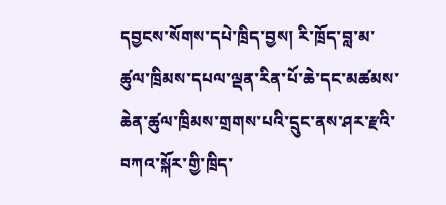དབྱངས་སོགས་དཔེ་ཁྲིད་བྱས། རི་ཁྲོད་བླ་མ་ཚུལ་ཁྲིམས་དཔལ་ལྡན་རིན་པོ་ཆེ་དང་མཚམས་ཆེན་ཚུལ་ཁྲིམས་གྲགས་པའི་དྲུང་ནས་ཤར་རྫའི་བཀའ་སྐོར་གྱི་ཁྲིད་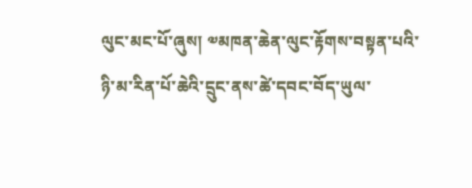ལུང་མང་པོ་ཞུས། ༧མཁན་ཆེན་ལུང་རྟོགས་བསྟན་པའི་ཉི་མ་རིན་པོ་ཆེའི་དྲུང་ནས་ཚེ་དབང་བོད་ཡུལ་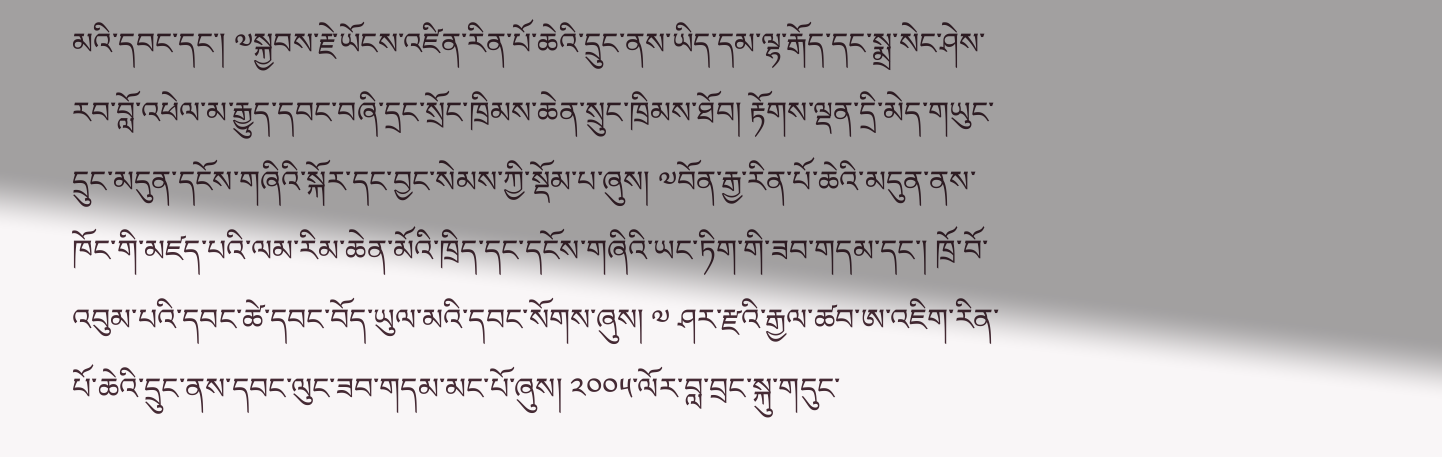མའི་དབང་དང་། ༧སྐྱབས་རྗེ་ཡོངས་འཛིན་རིན་པོ་ཆེའི་དྲུང་ནས་ཡིད་དམ་ལྷ་རྒོད་དང་སྨྲ་སེང་ཤེས་རབ་བློ་འཕེལ་མ་རྒྱུད་དབང་བཞི་དྲང་སྲོང་ཁྲིམས་ཆེན་སྲུང་ཁྲིམས་ཐོབ། རྟོགས་ལྡན་དྲི་མེད་གཡུང་དྲུང་མདུན་དངོས་གཞིའི་སྐོར་དང་བྱང་སེམས་ཀྱི་སྡོམ་པ་ཞུས། ༧བོན་རྒྱ་རིན་པོ་ཆེའི་མདུན་ནས་ཁོང་གི་མཛད་པའི་ལམ་རིམ་ཆེན་མོའི་ཁྲིད་དང་དངོས་གཞིའི་ཡང་ཏིག་གི་ཟབ་གདམ་དང་། ཁྲོ་བོ་འབུམ་པའི་དབང་ཚེ་དབང་བོད་ཡུལ་མའི་དབང་སོགས་ཞུས། ༧ ཤར་རྫའི་རྒྱལ་ཚབ་ཨ་འཇིག་རིན་པོ་ཆེའི་དྲུང་ནས་དབང་ལུང་ཟབ་གདམ་མང་པོ་ཞུས། ༢༠༠༥་ལོར་བླ་བྲང་སྐུ་གདུང་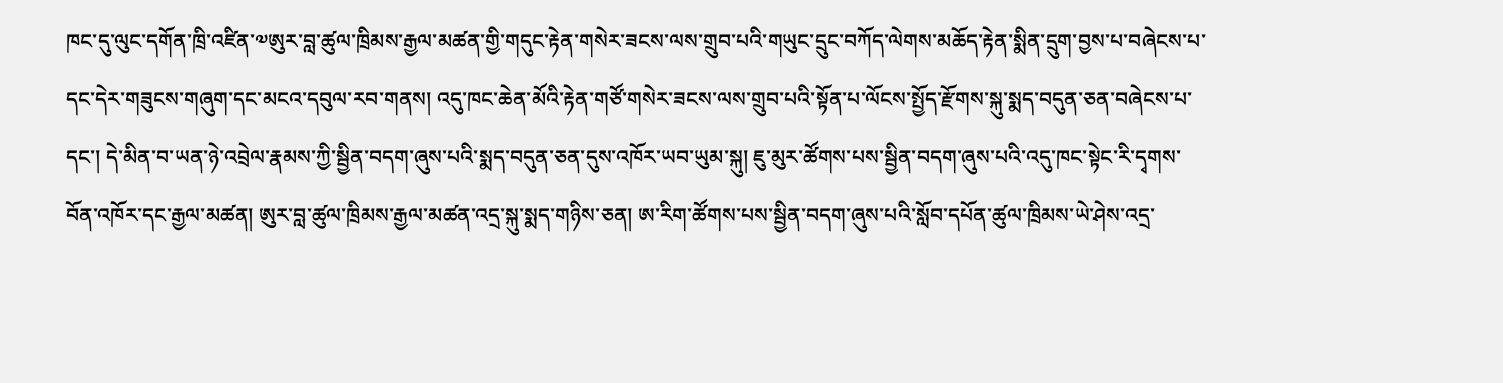ཁང་དུ་ལུང་དགོན་ཁྲི་འཛིན་༧ཨུར་བླ་ཚུལ་ཁྲིམས་རྒྱལ་མཚན་གྱི་གདུང་རྟེན་གསེར་ཟངས་ལས་གྲུབ་པའི་གཡུང་དྲུང་བཀོད་ལེགས་མཆོད་རྟེན་སྨིན་དྲུག་བྱས་པ་བཞེངས་པ་དང་དེར་གཟུངས་གཞུག་དང་མངའ་དབུལ་རབ་གནས། འདུ་ཁང་ཆེན་མོའི་རྟེན་གཙོ་གསེར་ཟངས་ལས་གྲུབ་པའི་སྟོན་པ་ལོངས་སྤྱོད་རྫོགས་སྐུ་སྨད་བདུན་ཅན་བཞེངས་པ་དང་། དེ་མིན་བ་ཡན་ཉེ་འབྲེལ་རྣམས་ཀྱི་སྦྱིན་བདག་ཞུས་པའི་སྨད་བདུན་ཅན་དུས་འཁོར་ཡབ་ཡུམ་སྐུ། ཇུ་མུར་ཚོགས་པས་སྦྱིན་བདག་ཞུས་པའི་འདུ་ཁང་སྟེང་རི་དྭགས་བོན་འཁོར་དང་རྒྱལ་མཚན། ཨུར་བླ་ཚུལ་ཁྲིམས་རྒྱལ་མཚན་འདྲ་སྐུ་སྨད་གཉིས་ཅན། ཨ་རིག་ཚོགས་པས་སྦྱིན་བདག་ཞུས་པའི་སློབ་དཔོན་ཚུལ་ཁྲིམས་ཡེ་ཤེས་འདྲ་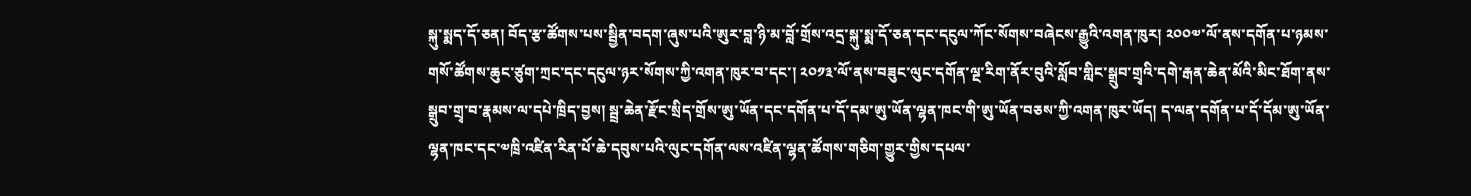སྐུ་སྨད་དོ་ཅན། བོད་རྩ་ཚོགས་པས་སྦྱིན་བདག་ཞུས་པའི་ཨུར་བླ་ཉི་མ་བློ་གྲོས་འདྲ་སྐུ་སྨ་དོ་ཅན་དང་དངུལ་ཀོང་སོགས་བཞེངས་རྒྱུའི་འགན་ཁུར། ༢༠༠༧་ལོ་ནས་དགོན་པ་ཉམས་གསོ་ཚོགས་ཆུང་ཙུག་ཀྲང་དང་དངུལ་ཉར་སོགས་ཀྱི་འགན་ཁུར་བ་དང་། ༢༠༡༣་ལོ་ནས་བཟུང་ལུང་དགོན་ལྔ་རིག་ནོར་བུའི་སློབ་གླིང་སྒྲུབ་གྲྭའི་དགེ་རྒན་ཆེན་མོའི་མིང་ཐོག་ནས་སྒྲུབ་གྲྭ་བ་རྣམས་ལ་དཔེ་ཁྲིད་བྱས། སྦྲ་ཆེན་རྫོང་སྲིད་གྲོས་ཨུ་ཡོན་དང་དགོན་པ་དོ་དམ་ཨུ་ཡོན་ལྷན་ཁང་གི་ཨུ་ཡོན་བཅས་ཀྱི་འགན་ཁུར་ཡོད། ད་ལན་དགོན་པ་དོ་དོམ་ཨུ་ཡོན་ལྷན་ཁང་དང་༧ཁྲི་འཛིན་རིན་པོ་ཆེ་དབུས་པའི་ལུང་དགོན་ལས་འཛིན་ལྷན་ཚོགས་གཅིག་གྱུར་གྱིས་དཔལ་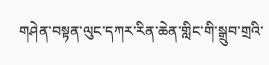གཤེན་བསྟན་ལུང་དཀར་རིན་ཆེན་གླིང་གི་སྒྲུབ་གྲའི་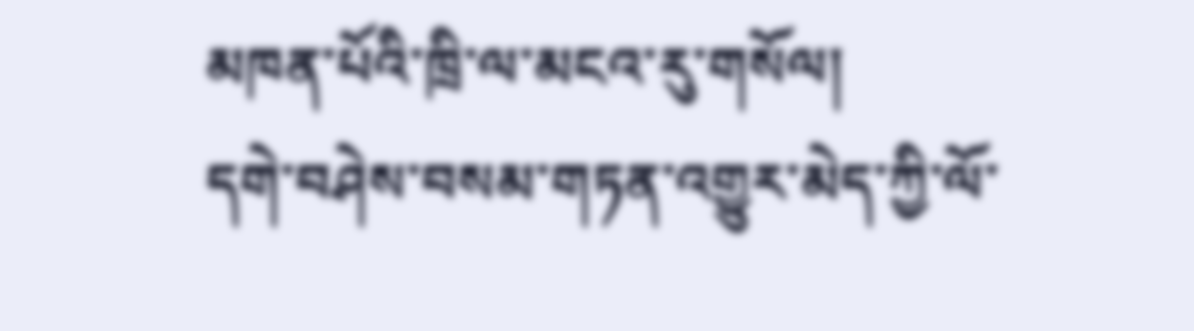མཁན་པོའི་ཁྲི་ལ་མངའ་རུ་གསོལ།
དགེ་བཤེས་བསམ་གཏན་འགྱུར་མེད་ཀྱི་ལོ་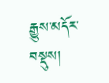རྒྱུས་མདོར་བསྡུས།